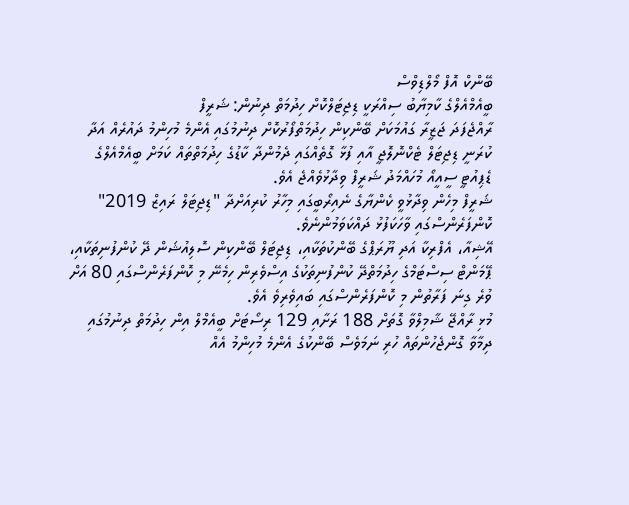ބޭންކް އޮފް މޯލްޑިވްސް
ބީއެމްއެލްގެ ކާމިޔާބު ސިއްރަކީ ޑިޖިޓަލްކޮށް ހިދުމަތް ދިނުން: ޝަރީފް
ރާއްޖެފަދަ ޖަޒީރާ ގައުމަކަށް ބޭންކިން ހިދުމަތްފޯރުކޮށް ދިނުމުގައި އެންމެ މުހިންމު ދައުރެއް އަދާ ކުރަނީ ޑިޖިޓަލް ޓެކްނޮލޮޖީ އާއި ފުޅާ ގޮތެއްގައި ދެމުންދާ ކާޑުގެ ހިދުމަތްތައް ކަމަށް ބީއެމްއެލްގެ ޑެޕިއުޓީ ސީއީއޯ މުހައްމަދު ޝަރީފް ވިދާޅުވެއްޖެ އެވެ.
ޝަރީފް މިހެން ވިދާޅުވީ ކެންޔާގެ ނެއިރޯބީގައި މިހާރު ކުރިއަށްދާ "ޑިޖިޓަލް ރައިޒް 2019" ކޮންފަރެންސްގައި ވާހަކަފުޅު ދައްކަވަމުންނެވެ.
އޭޝިއާ، އެފްރިކާ އަދި ޔޫރަޕްގެ ބޭންކުތަކާއި، ޑިޖިޓަލް ބޭންކިން ސޮލިއުޝަން ދޭ ކުންފުނިތަކާއި، ޕޭމަންޓް ސިސްޓަމްގެ ހިދުމަތްދޭ ކުންފުނިތަކުގެ އިސްވެރިން ހިމެނޭ މި ކޮންފަރެންސްގައި 80 އަށް ވުރެ ގިނަ ފަރާތުން މި ކޮންފަރެންސްގައި ބައިވެރިވެ އެވެ.
މުޅި ރާއްޖޭ ޝާމިލްވާ ގޮތަށް 188 ރަށާއި 129 ރިސޯޓަށް ބީއެމްލް އިން ހިދުމަތް ދިނުމުގައި ދިމާވާ ގޮންޖެހުންތައް ހުރި ނަމަވެސް ބޭންކުގެ އެންމެ މުހިންމު އެއް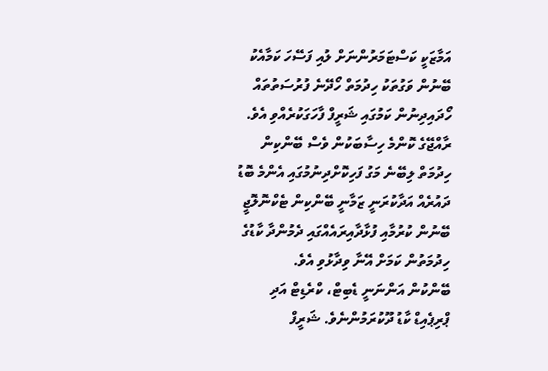އަމާޒަކީ ކަސްޓަމަރުންނަށް ލުއި ފަސޭހަ ކަމާއެކު ބޭނުން ވަގުތަކު ހިދުމަތް ހޯދޭނެ ފުރުސަތުތައް ހޯދައިދިނުން ކަމުގައި ޝަރީފް ފާހަގަކުރެއްވި އެވެ.
ރާއްޖޭގެ ކޮންމެ ހިސާބަކުން ވެސް ބޭންކިން ހިދުމަތް ލިބޭނެ މަގު ފަހިކޮށްދިނުމުގައި އެންމެ ބޮޑު ދައުރެއް އަދާކުރަނީ ޒަމާނީ ބޭންކިން ޓެކްނޮލޮޖީ ބޭނުން ކުރުމާއި ފުޅާދާއިރައެއްގައި ދެމުންދާ ކާޑުގެ ހިދުމަތުން ކަމަށް އޭނާ ވިދާޅުވި އެވެ.
ބޭންކުން އަންނަނީ ޑެބިޓް، ކްރެޑިޓް އަދި ޕްރިޕެއިޑް ކާޑު ދޫކުރަމުންނެވެ. ޝަރީފް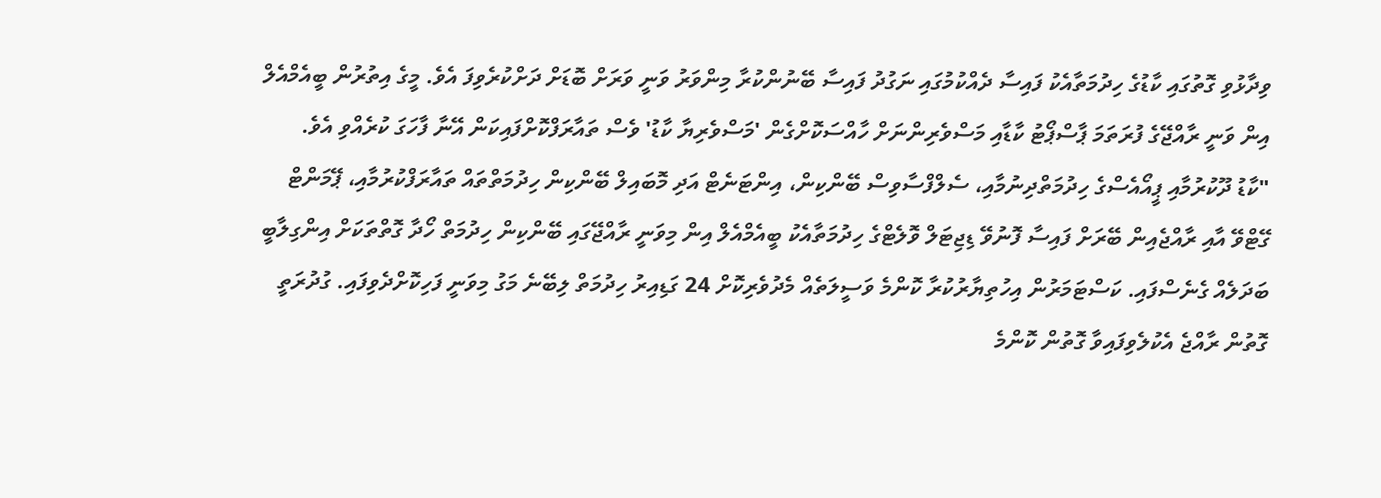ވިދާޅުވި ގޮތުގައި ކާޑުގެ ހިދުމަތާއެކު ފައިސާ ދެއްކުމުގައި ނަގުދު ފައިސާ ބޭނުންކުރާ މިންވަރު ވަނީ ވަރަށް ބޮޑަށް ދަށްކުރެވިފަ އެވެ. މީގެ އިތުރުން ބީއެމްއެލް އިން ވަނީ ރާއްޖޭގެ ފުރަތަމަ ޕާސްޕޯޓު ކާޑާއި މަސްވެރިންނަށް ހާއްސަކޮށްގެން 'މަސްވެރިޔާ ކާޑު' ވެސް ތައާރަފްކޮށްފައިކަން އޭނާ ފާހަގަ ކުރެއްވި އެވެ.
"ކާޑު ދޫކުރުމާއި ޕީއޯއެސްގެ ހިދުމަތްދިނުމާއި، ސެލްފްސާވިސް ބޭންކިން، އިންޓަނެޓް އަދި މޮބައިލް ބޭންކިން ހިދުމަތްތައް ތައާރަފްކުރުމާއި، ޕޭމަންޓް ގޭޓްވޭ އާއި ރާއްޖެއިން ބޭރަށް ފައިސާ ފޮނުވޭ ޑިޖިޓަލް ވޮލެޓްގެ ހިދުމަތާއެކު ބީއެމްއެލް އިން މިވަނީ ރާއްޖޭގައި ބޭންކިން ހިދުމަތް ހޯދާ ގޮތްތަކަށް އިންގިލާބީ ބަދަލެއް ގެނެސްފައި. ކަސްޓަމަރުން އިހުތިޔާރުކުރާ ކޮންމެ ވަސީލަތެއް މެދުވެރިކޮށް 24 ގަޑިއިރު ހިދުމަތް ލިބޭނެ މަގު މިވަނީ ފަހިކޮށްދެވިފައި. ގުދުރަތީ ގޮތުން ރާއްޖެ އެކުލެވިފައިވާ ގޮތުން ކޮންމެ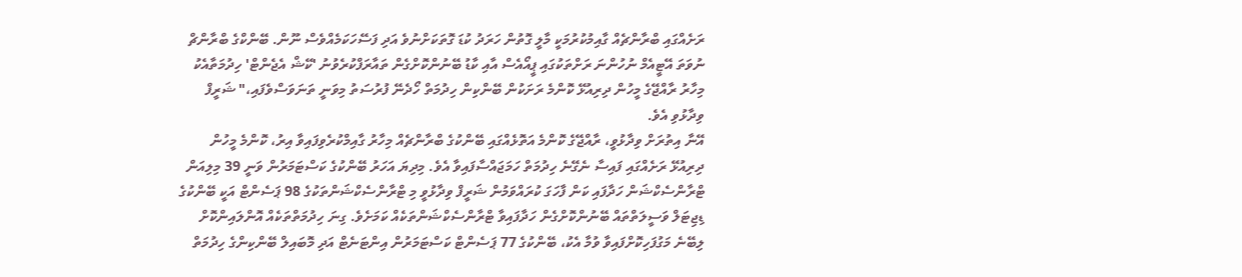ރަށެއްގައި ބްރާންޗެއް ގާއިމުކުރުމަކީ މާލީ ގޮތުން ހަރަދު ކުޑަ ގޮތަކަށްނުވެ އަދި ފަސޭހަކަމެއްވެސް ނޫން. ބޭންކްގެ ބްރާންޗް ނުވަތަ އޭޓީއެމް ނުހުންނަ ރަށްތަކުގައި ޕީއޯއެސް އާއި ކާޑު ބޭނުންކޮށްގެން ތައާރަފްކުރެވުނު 'ކޭޝް އެޖެންޓް' ހިދުމަތާއެކު މިހާރު ރާއްޖޭގެ މީހުން ދިރިއުޅޭ ކޮންމެ ރަށަކުން ބޭންކިން ހިދުމަތް ހޯދެނޭ ފުރުސަތު މިވަނީ ތަނަވަސްވެފައި،" ޝަރީފް ވިދާޅުވި އެވެ.
އޭނާ އިތުރަށް ވިދާޅުވީ، ރާއްޖޭގެ ކޮންމެ އަތޮޅެއްގައި ބޭންކުގެ ބްރާންޗެއް މިހާރު ގާއިމްކުރެވިފައިވާ އިރު، ކޮންމެ މީހުން ދިރިއުޅޭ ރަށެއްގައި ފައިސާ ނެގޭނެ ހިދުމަތް ހަމަޖައްސާފައިވާ އެވެ. މިދިޔަ އަހަރު ބޭންކުގެ ކަސްޓަމަރުން ވަނީ 39 މިލިއަން ޓްރާންސެކްޝަން ހަދާފައި ކަން ފާހަގަ ކުރައްވަމުން ޝަރީފް ވިދާޅުވީ މި ޓްރާންސެކްޝަންތަކުގެ 98 ޕަސެންޓް އަކީ ބޭންކުގެ ޑިޖިޓަލް ވަސީލަތްތައް ބޭނުންކޮށްގެން ހަދާފައިވާ ޓްރާންސެކްޝަންތަކެއް ކަމަށެވެ. ގިނަ ހިދުމަތްތަކެއް އޮންލައިންކޮށް ލިބޭނެ މަގުފަހިކޮށްފައިވާ ވުމާ އެކު، ބޭންކުގެ 77 ޕަސެންޓް ކަސްޓަމަރުން އިންޓަނެޓް އަދި މޮބައިލް ބޭންކިންގެ ހިދުމަތް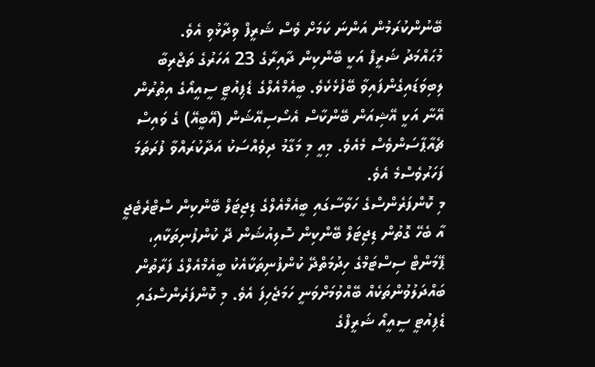ބޭނުންކުރަމުން އަންނަ ކަމަށް ވެސް ޝަރީފް ވިދާޅުވި އެވެ.
މުޙައްމަދު ޝަރީފް އަކީ ބޭންކިން ދާއިރާގެ 23 އަހަރުގެ ތަޖްރިބާ ލިބިވަޑައިގެންފައިވާ ބޭފުޅެކެވެ. ބީއެމްއެލްގެ ޑެޕިއުޓީ ސީއީއޯގެ އިތުރުން އޭނާ އަކީ އޭޝިއަން ބޭންކާސް އެސޯސިއޭޝަން (އޭބީއޭ) ގެ ވައިސް ޗެއާޕާސަންވެސް މެއެވެ. މިއީ މި މަގާމު ދިވެއްސަކު އަދާކުރައްވާ ފުރަތަމަ ފަހަރުވެސްމެ އެވެ.
މި ކޮންފަރެންސްގެ ހަވާސާގައި ބީއެމްއެލްގެ ޑިޖިޓަލް ބޭންކިން ސްޓްރެޓެޖީ އާ ބެހޭ ގޮތުން ޑިޖިޓަލް ބޭންކިން ސޮލިއުޝަން ދޭ ކުންފުނިތަކާއި، ޕޭމަންޓް ސިސްޓަމްގެ ހިދުމަތްދޭ ކުންފުނިތަކާއެކު ބީއެމްއެލްގެ ފަރާތުން ބައްދަލުވުންތަކެއް ބޭއްވުމަށްވަނީ ހަމަޖެހިފަ އެވެ. މި ކޮންފަރެންސްގައި ޑެޕިއުޓީ ސީއީއޯ ޝަރީފްގެ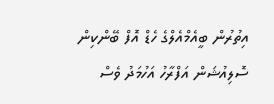އިތުރުން ބީއެމްއެލްގެ ހެޑް އޮފް ބޭންކިން ސޮލިއުޝަން އަފްރާހު އަހުމަދު ވެސް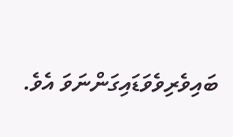ބައިވެރިވެވަޑައިގަންނަވަ އެވެ.